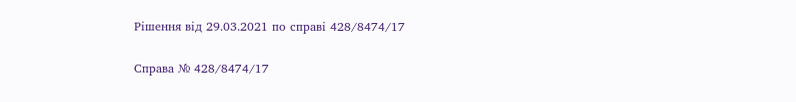Рішення від 29.03.2021 по справі 428/8474/17

Справа № 428/8474/17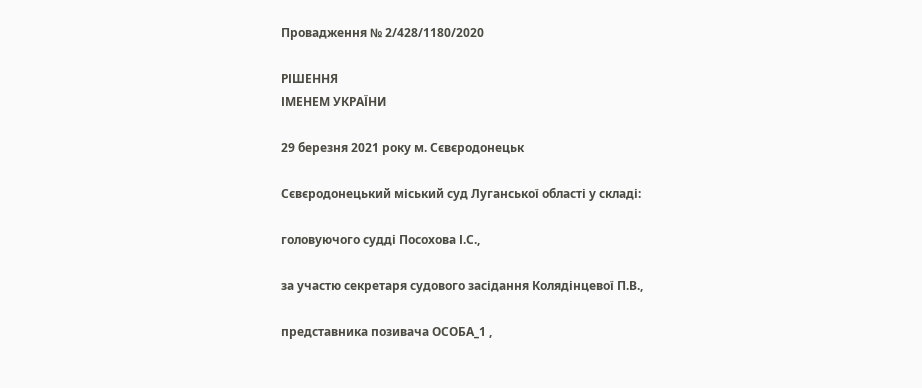Провадження № 2/428/1180/2020

РІШЕННЯ
ІМЕНЕМ УКРАЇНИ

29 березня 2021 року м. Сєвєродонецьк

Сєвєродонецький міський суд Луганської області у складі:

головуючого судді Посохова І.С.,

за участю секретаря судового засідання Колядінцевої П.В.,

представника позивача ОСОБА_1 ,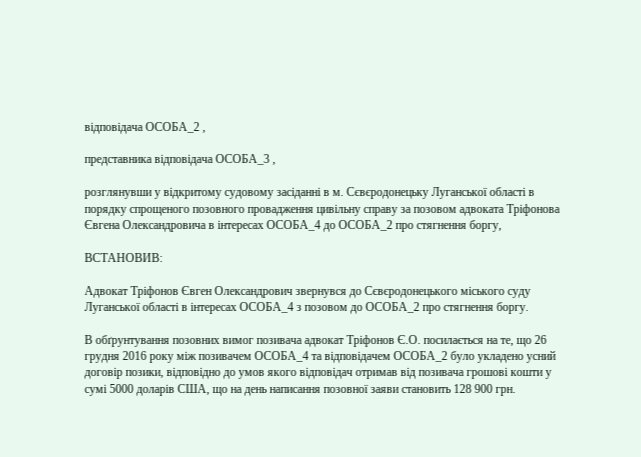відповідача ОСОБА_2 ,

представника відповідача ОСОБА_3 ,

розглянувши у відкритому судовому засіданні в м. Сєвєродонецьку Луганської області в порядку спрощеного позовного провадження цивільну справу за позовом адвоката Тріфонова Євгена Олександровича в інтересах ОСОБА_4 до ОСОБА_2 про стягнення боргу,

ВСТАНОВИВ:

Адвокат Тріфонов Євген Олександрович звернувся до Сєвєродонецького міського суду Луганської області в інтересах ОСОБА_4 з позовом до ОСОБА_2 про стягнення боргу.

В обґрунтування позовних вимог позивача адвокат Тріфонов Є.О. посилається на те, що 26 грудня 2016 року між позивачем ОСОБА_4 та відповідачем ОСОБА_2 було укладено усний договір позики, відповідно до умов якого відповідач отримав від позивача грошові кошти у сумі 5000 доларів США, що на день написання позовної заяви становить 128 900 грн.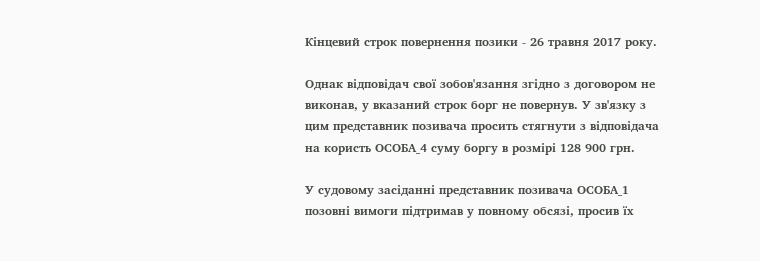Кінцевий строк повернення позики - 26 травня 2017 року.

Однак відповідач свої зобов'язання згідно з договором не виконав, у вказаний строк борг не повернув. У зв'язку з цим представник позивача просить стягнути з відповідача на користь ОСОБА_4 суму боргу в розмірі 128 900 грн.

У судовому засіданні представник позивача ОСОБА_1 позовні вимоги підтримав у повному обсязі, просив їх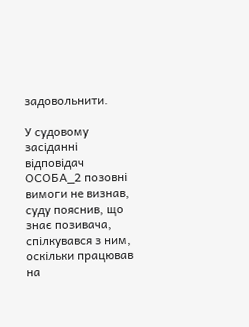задовольнити.

У судовому засіданні відповідач ОСОБА_2 позовні вимоги не визнав, суду пояснив, що знає позивача, спілкувався з ним, оскільки працював на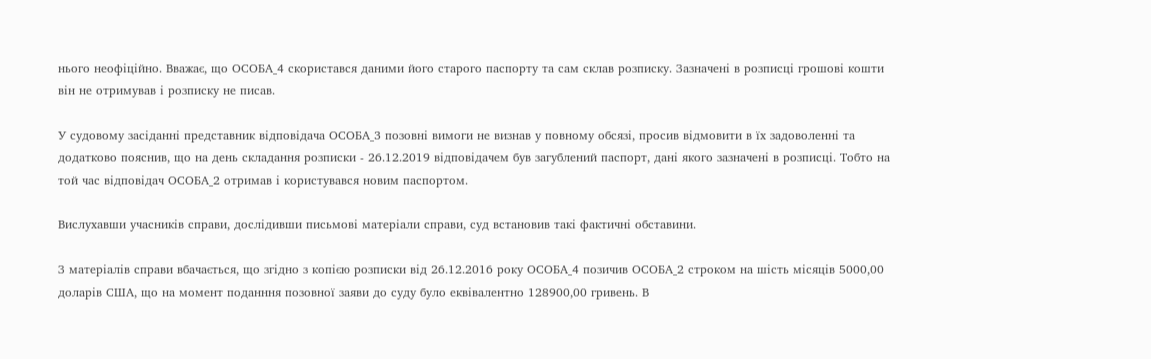нього неофіційно. Вважає, що ОСОБА_4 скористався даними його старого паспорту та сам склав розписку. Зазначені в розписці грошові кошти він не отримував і розписку не писав.

У судовому засіданні представник відповідача ОСОБА_3 позовні вимоги не визнав у повному обсязі, просив відмовити в їх задоволенні та додатково пояснив, що на день складання розписки - 26.12.2019 відповідачем був загублений паспорт, дані якого зазначені в розписці. Тобто на той час відповідач ОСОБА_2 отримав і користувався новим паспортом.

Вислухавши учасників справи, дослідивши письмові матеріали справи, суд встановив такі фактичні обставини.

З матеріалів справи вбачається, що згідно з копією розписки від 26.12.2016 року ОСОБА_4 позичив ОСОБА_2 строком на шість місяців 5000,00 доларів США, що на момент поданння позовної заяви до суду було еквівалентно 128900,00 гривень. В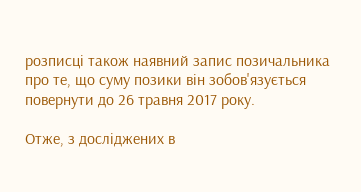розписці також наявний запис позичальника про те, що суму позики він зобов'язується повернути до 26 травня 2017 року.

Отже, з досліджених в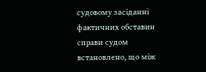судовому засіданні фактичних обставин справи судом встановлено, що між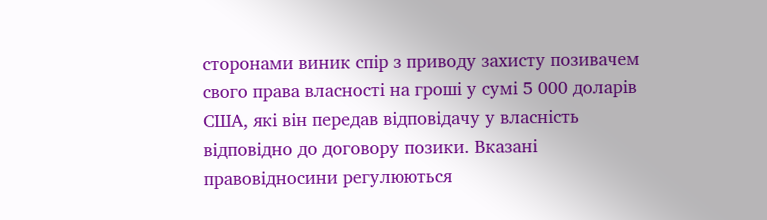сторонами виник спір з приводу захисту позивачем свого права власності на гроші у сумі 5 000 доларів США, які він передав відповідачу у власність відповідно до договору позики. Вказані правовідносини регулюються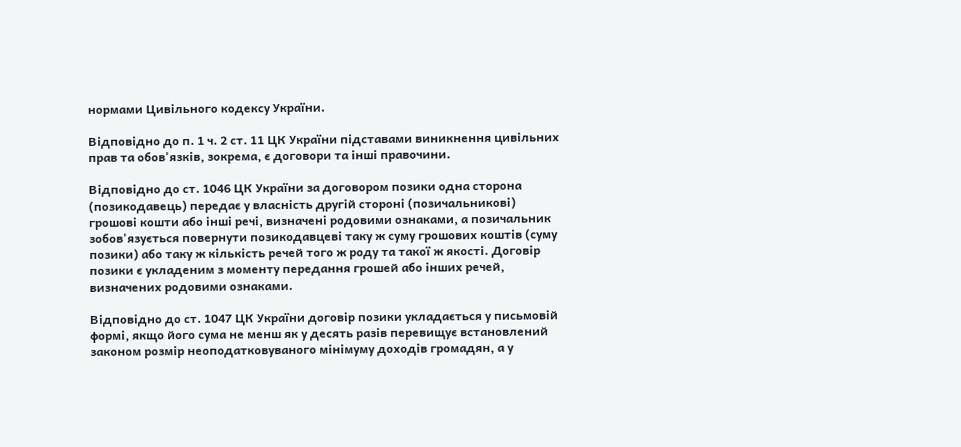нормами Цивільного кодексу України.

Відповідно до п. 1 ч. 2 ст. 11 ЦК України підставами виникнення цивільних прав та обов'язків, зокрема, є договори та інші правочини.

Відповідно до ст. 1046 ЦК України за договором позики одна сторона (позикодавець) передає у власність другій стороні (позичальникові) грошові кошти або інші речі, визначені родовими ознаками, а позичальник зобов'язується повернути позикодавцеві таку ж суму грошових коштів (суму позики) або таку ж кількість речей того ж роду та такої ж якості. Договір позики є укладеним з моменту передання грошей або інших речей, визначених родовими ознаками.

Відповідно до ст. 1047 ЦК України договір позики укладається у письмовій формі, якщо його сума не менш як у десять разів перевищує встановлений законом розмір неоподатковуваного мінімуму доходів громадян, а у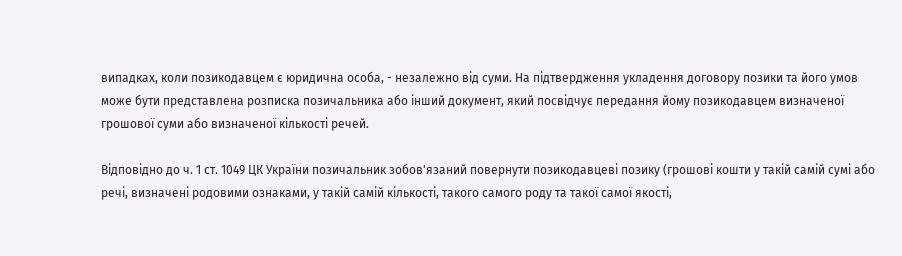випадках, коли позикодавцем є юридична особа, - незалежно від суми. На підтвердження укладення договору позики та його умов може бути представлена розписка позичальника або інший документ, який посвідчує передання йому позикодавцем визначеної грошової суми або визначеної кількості речей.

Відповідно до ч. 1 ст. 1049 ЦК України позичальник зобов'язаний повернути позикодавцеві позику (грошові кошти у такій самій сумі або речі, визначені родовими ознаками, у такій самій кількості, такого самого роду та такої самої якості,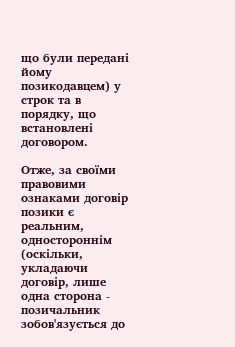що були передані йому позикодавцем) у строк та в порядку, що встановлені договором.

Отже, за своїми правовими ознаками договір позики є реальним, одностороннім (оскільки, укладаючи договір, лише одна сторона - позичальник зобов'язується до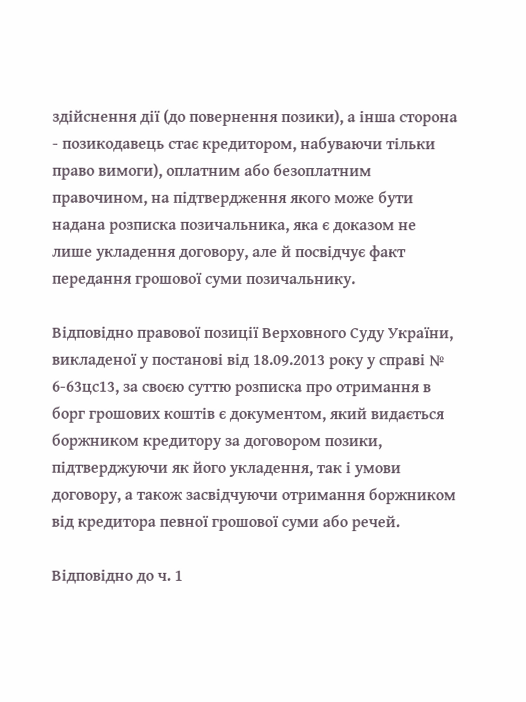здійснення дії (до повернення позики), а інша сторона - позикодавець стає кредитором, набуваючи тільки право вимоги), оплатним або безоплатним правочином, на підтвердження якого може бути надана розписка позичальника, яка є доказом не лише укладення договору, але й посвідчує факт передання грошової суми позичальнику.

Відповідно правової позиції Верховного Суду України, викладеної у постанові від 18.09.2013 року у справі № 6-63цс13, за своєю суттю розписка про отримання в борг грошових коштів є документом, який видається боржником кредитору за договором позики, підтверджуючи як його укладення, так і умови договору, а також засвідчуючи отримання боржником від кредитора певної грошової суми або речей.

Відповідно до ч. 1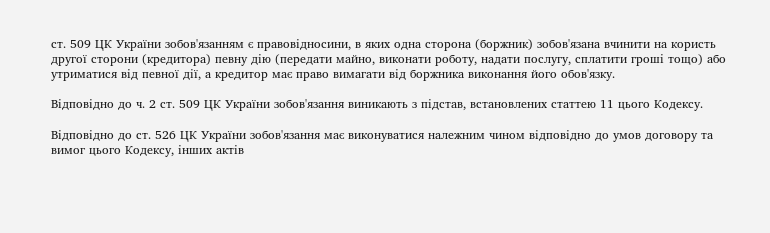ст. 509 ЦК України зобов'язанням є правовідносини, в яких одна сторона (боржник) зобов'язана вчинити на користь другої сторони (кредитора) певну дію (передати майно, виконати роботу, надати послугу, сплатити гроші тощо) або утриматися від певної дії, а кредитор має право вимагати від боржника виконання його обов'язку.

Відповідно до ч. 2 ст. 509 ЦК України зобов'язання виникають з підстав, встановлених статтею 11 цього Кодексу.

Відповідно до ст. 526 ЦК України зобов'язання має виконуватися належним чином відповідно до умов договору та вимог цього Кодексу, інших актів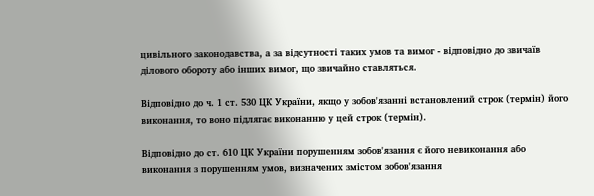цивільного законодавства, а за відсутності таких умов та вимог - відповідно до звичаїв ділового обороту або інших вимог, що звичайно ставляться.

Відповідно до ч. 1 ст. 530 ЦК України, якщо у зобов'язанні встановлений строк (термін) його виконання, то воно підлягає виконанню у цей строк (термін).

Відповідно до ст. 610 ЦК України порушенням зобов'язання є його невиконання або виконання з порушенням умов, визначених змістом зобов'язання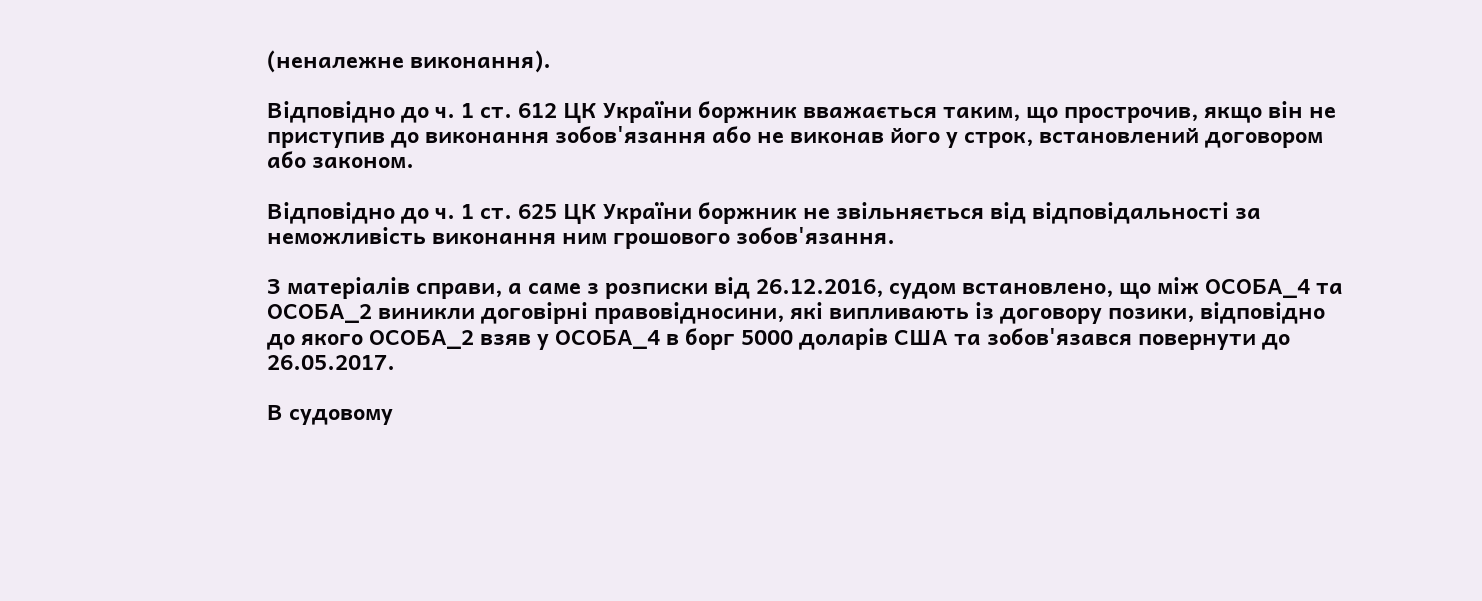(неналежне виконання).

Відповідно до ч. 1 ст. 612 ЦК України боржник вважається таким, що прострочив, якщо він не приступив до виконання зобов'язання або не виконав його у строк, встановлений договором або законом.

Відповідно до ч. 1 ст. 625 ЦК України боржник не звільняється від відповідальності за неможливість виконання ним грошового зобов'язання.

З матеріалів справи, а саме з розписки від 26.12.2016, судом встановлено, що між ОСОБА_4 та ОСОБА_2 виникли договірні правовідносини, які випливають із договору позики, відповідно до якого ОСОБА_2 взяв у ОСОБА_4 в борг 5000 доларів США та зобов'язався повернути до 26.05.2017.

В судовому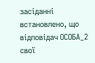засіданні встановлено, що відповідач ОСОБА_2 свої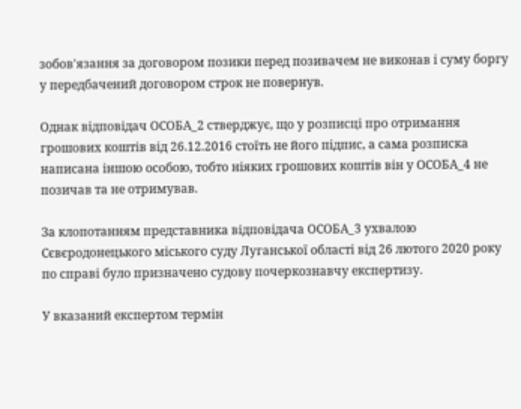зобов'язання за договором позики перед позивачем не виконав і суму боргу у передбачений договором строк не повернув.

Однак відповідач ОСОБА_2 стверджує, що у розписці про отримання грошових коштів від 26.12.2016 стоїть не його підпис, а сама розписка написана іншою особою, тобто ніяких грошових коштів він у ОСОБА_4 не позичав та не отримував.

За клопотанням представника відповідача ОСОБА_3 ухвалою Сєвєродонецького міського суду Луганської області від 26 лютого 2020 року по справі було призначено судову почеркознавчу експертизу.

У вказаний експертом термін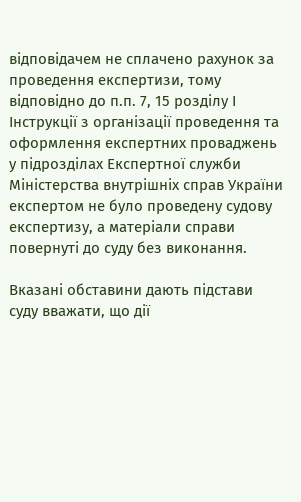відповідачем не сплачено рахунок за проведення експертизи, тому відповідно до п.п. 7, 15 розділу І Інструкції з організації проведення та оформлення експертних проваджень у підрозділах Експертної служби Міністерства внутрішніх справ України експертом не було проведену судову експертизу, а матеріали справи повернуті до суду без виконання.

Вказані обставини дають підстави суду вважати, що дії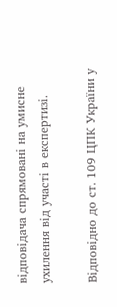відповідача спрямовані на умисне ухилення від участі в експертизі.

Відповідно до ст. 109 ЦПК України у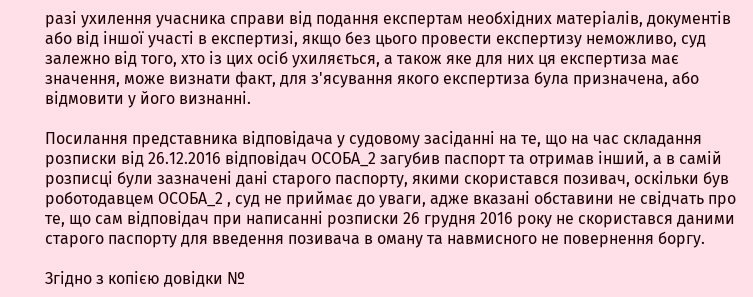разі ухилення учасника справи від подання експертам необхідних матеріалів, документів або від іншої участі в експертизі, якщо без цього провести експертизу неможливо, суд залежно від того, хто із цих осіб ухиляється, а також яке для них ця експертиза має значення, може визнати факт, для з'ясування якого експертиза була призначена, або відмовити у його визнанні.

Посилання представника відповідача у судовому засіданні на те, що на час складання розписки від 26.12.2016 відповідач ОСОБА_2 загубив паспорт та отримав інший, а в самій розписці були зазначені дані старого паспорту, якими скористався позивач, оскільки був роботодавцем ОСОБА_2 , суд не приймає до уваги, адже вказані обставини не свідчать про те, що сам відповідач при написанні розписки 26 грудня 2016 року не скористався даними старого паспорту для введення позивача в оману та навмисного не повернення боргу.

Згідно з копією довідки №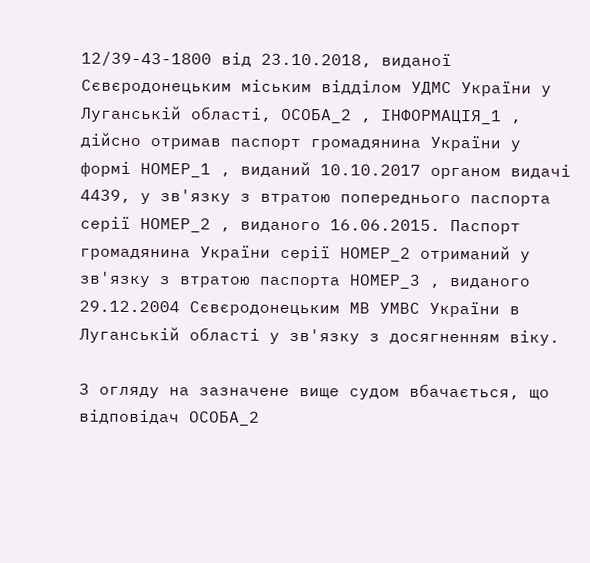12/39-43-1800 від 23.10.2018, виданої Сєвєродонецьким міським відділом УДМС України у Луганській області, ОСОБА_2 , ІНФОРМАЦІЯ_1 , дійсно отримав паспорт громадянина України у формі НОМЕР_1 , виданий 10.10.2017 органом видачі 4439, у зв'язку з втратою попереднього паспорта серії НОМЕР_2 , виданого 16.06.2015. Паспорт громадянина України серії НОМЕР_2 отриманий у зв'язку з втратою паспорта НОМЕР_3 , виданого 29.12.2004 Сєвєродонецьким МВ УМВС України в Луганській області у зв'язку з досягненням віку.

З огляду на зазначене вище судом вбачається, що відповідач ОСОБА_2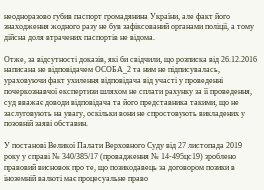неодноразово губив паспорт громадянина України, але факт його знаходження жодного разу не був зафіксований органами поліції, а тому дійсна доля втрачених паспортів не відома.

Отже, за відсутності доказів, які би свідчили, що розписка від 26.12.2016 написана не відповідачем ОСОБА_2 та ним не підписувалась, ураховуючи факт ухилення відповідача від участі у проведенні почеркознавчої експертизи шляхом не сплати рахунку за її проведення, суд вважає доводи відповідача та його представника такими, що не заслуговують на увагу, оскільки вони не спростовують викладених у позовній заяві обставин.

У постанові Великої Палати Верховного Суду від 27 листопада 2019 року у справі № 340/385/17 (провадження № 14-495цс19) зроблено правовий висновок про те, що позикодавець за договором позики в іноземній валюті має процесуальне право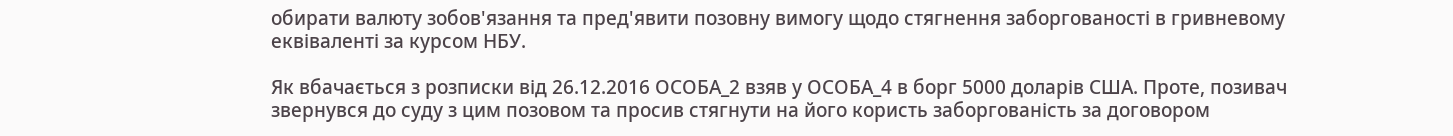обирати валюту зобов'язання та пред'явити позовну вимогу щодо стягнення заборгованості в гривневому еквіваленті за курсом НБУ.

Як вбачається з розписки від 26.12.2016 ОСОБА_2 взяв у ОСОБА_4 в борг 5000 доларів США. Проте, позивач звернувся до суду з цим позовом та просив стягнути на його користь заборгованість за договором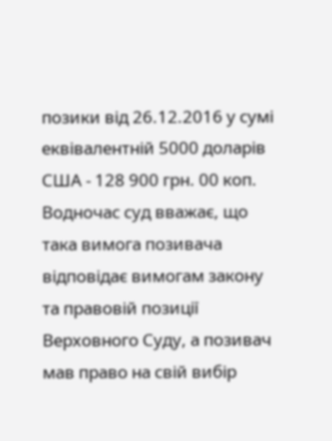позики від 26.12.2016 у сумі еквівалентній 5000 доларів США - 128 900 грн. 00 коп. Водночас суд вважає, що така вимога позивача відповідає вимогам закону та правовій позиції Верховного Суду, а позивач мав право на свій вибір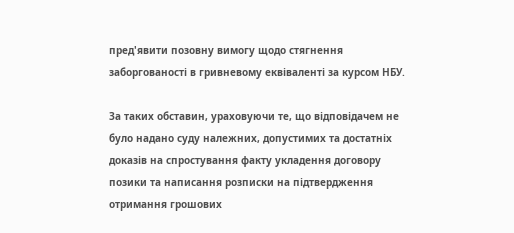пред'явити позовну вимогу щодо стягнення заборгованості в гривневому еквіваленті за курсом НБУ.

За таких обставин, ураховуючи те, що відповідачем не було надано суду належних, допустимих та достатніх доказів на спростування факту укладення договору позики та написання розписки на підтвердження отримання грошових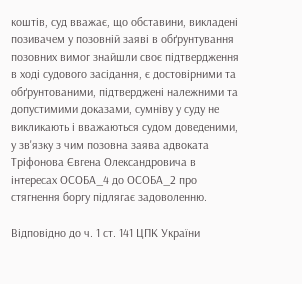коштів, суд вважає, що обставини, викладені позивачем у позовній заяві в обґрунтування позовних вимог знайшли своє підтвердження в ході судового засідання, є достовірними та обґрунтованими, підтверджені належними та допустимими доказами, сумніву у суду не викликають і вважаються судом доведеними, у зв'язку з чим позовна заява адвоката Тріфонова Євгена Олександровича в інтересах ОСОБА_4 до ОСОБА_2 про стягнення боргу підлягає задоволенню.

Відповідно до ч. 1 ст. 141 ЦПК України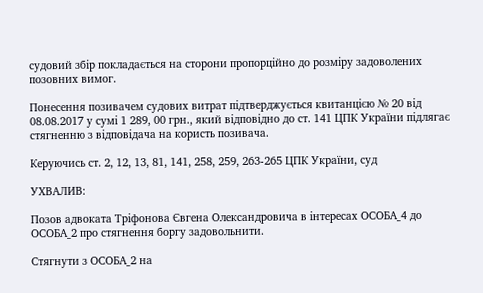судовий збір покладається на сторони пропорційно до розміру задоволених позовних вимог.

Понесення позивачем судових витрат підтверджується квитанцією № 20 від 08.08.2017 у сумі 1 289, 00 грн., який відповідно до ст. 141 ЦПК України підлягає стягненню з відповідача на користь позивача.

Керуючись ст. 2, 12, 13, 81, 141, 258, 259, 263-265 ЦПК України, суд

УХВАЛИВ:

Позов адвоката Тріфонова Євгена Олександровича в інтересах ОСОБА_4 до ОСОБА_2 про стягнення боргу задовольнити.

Стягнути з ОСОБА_2 на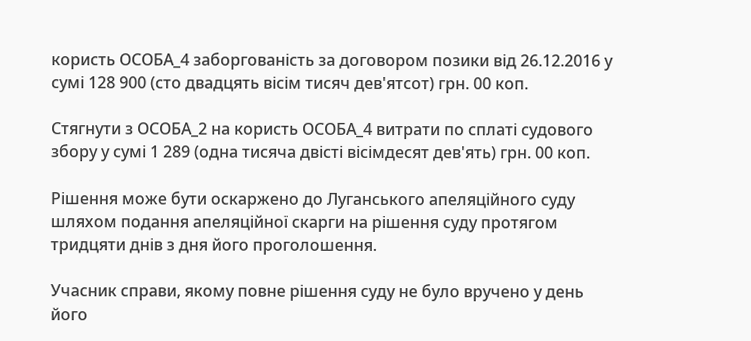користь ОСОБА_4 заборгованість за договором позики від 26.12.2016 у сумі 128 900 (сто двадцять вісім тисяч дев'ятсот) грн. 00 коп.

Стягнути з ОСОБА_2 на користь ОСОБА_4 витрати по сплаті судового збору у сумі 1 289 (одна тисяча двісті вісімдесят дев'ять) грн. 00 коп.

Рішення може бути оскаржено до Луганського апеляційного суду шляхом подання апеляційної скарги на рішення суду протягом тридцяти днів з дня його проголошення.

Учасник справи, якому повне рішення суду не було вручено у день його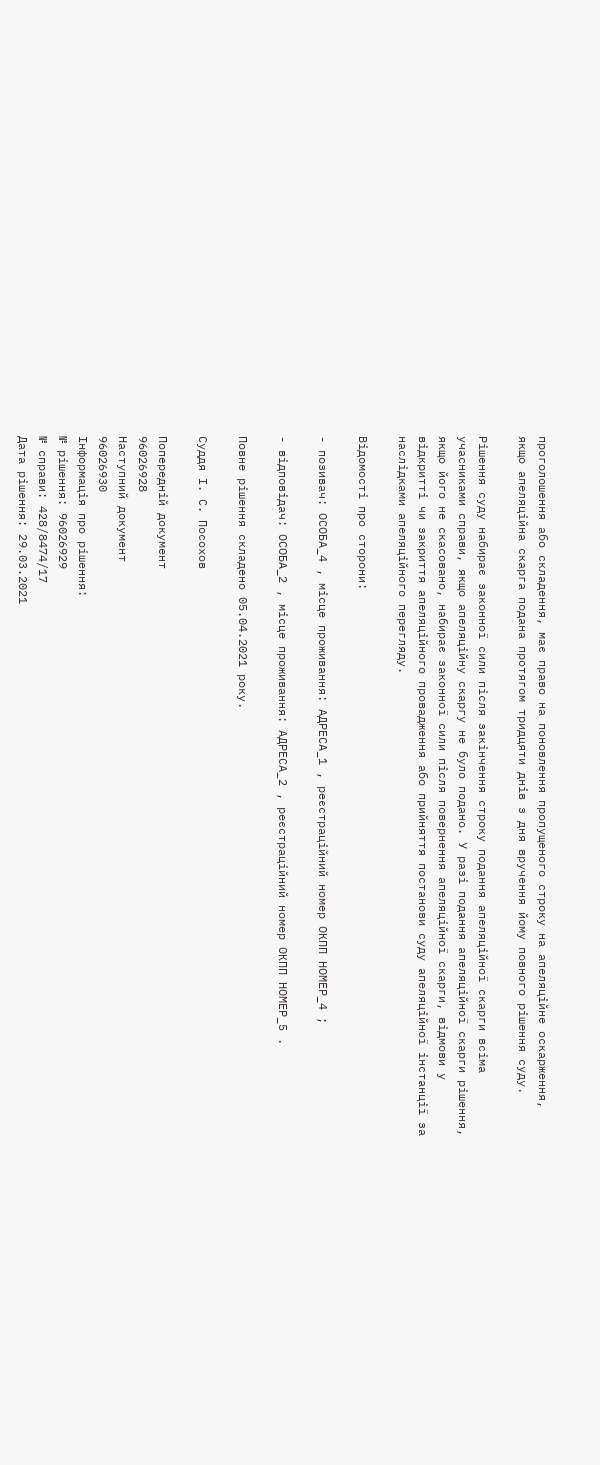проголошення або складення, має право на поновлення пропущеного строку на апеляційне оскарження, якщо апеляційна скарга подана протягом тридцяти днів з дня вручення йому повного рішення суду.

Рішення суду набирає законної сили після закінчення строку подання апеляційної скарги всіма учасниками справи, якщо апеляційну скаргу не було подано. У разі подання апеляційної скарги рішення, якщо його не скасовано, набирає законної сили після повернення апеляційної скарги, відмови у відкритті чи закриття апеляційного провадження або прийняття постанови суду апеляційної інстанції за наслідками апеляційного перегляду.

Відомості про сторони:

- позивач: ОСОБА_4 , місце проживання: АДРЕСА_1 , реєстраційний номер ОКПП НОМЕР_4 ;

- відповідач: ОСОБА_2 , місце проживання: АДРЕСА_2 , реєстраційний номер ОКПП НОМЕР_5 .

Повне рішення складено 05.04.2021 року.

Суддя І. С. Посохов

Попередній документ
96026928
Наступний документ
96026930
Інформація про рішення:
№ рішення: 96026929
№ справи: 428/8474/17
Дата рішення: 29.03.2021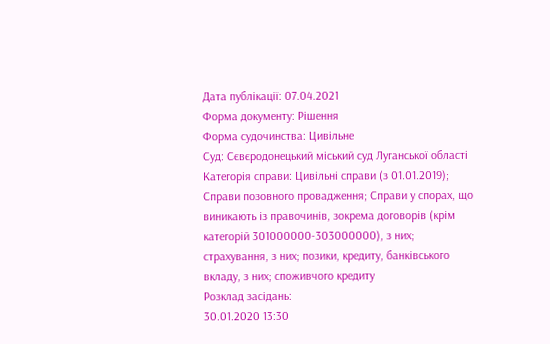Дата публікації: 07.04.2021
Форма документу: Рішення
Форма судочинства: Цивільне
Суд: Сєвєродонецький міський суд Луганської області
Категорія справи: Цивільні справи (з 01.01.2019); Справи позовного провадження; Справи у спорах, що виникають із правочинів, зокрема договорів (крім категорій 301000000-303000000), з них; страхування, з них; позики, кредиту, банківського вкладу, з них; споживчого кредиту
Розклад засідань:
30.01.2020 13:30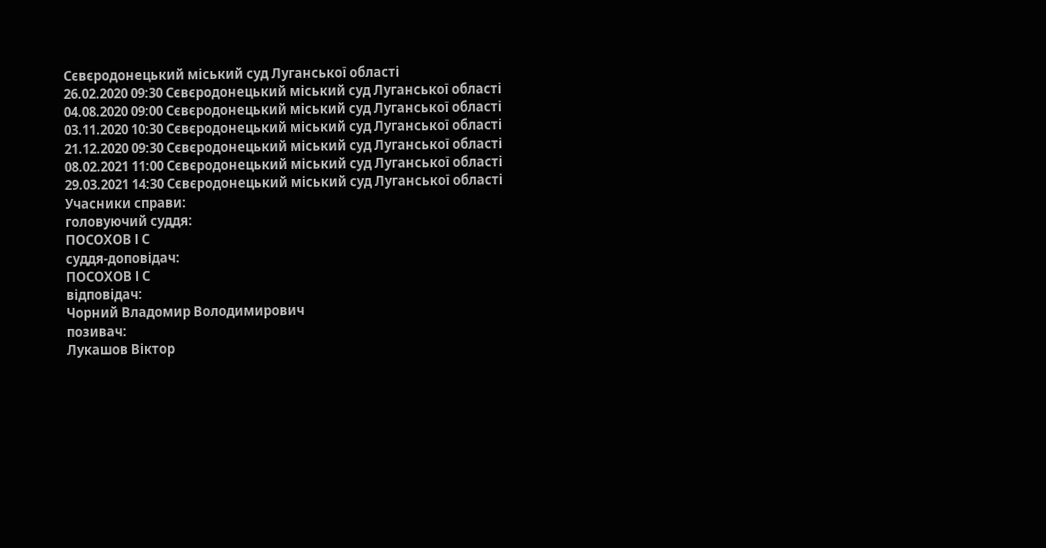Сєвєродонецький міський суд Луганської області
26.02.2020 09:30 Сєвєродонецький міський суд Луганської області
04.08.2020 09:00 Сєвєродонецький міський суд Луганської області
03.11.2020 10:30 Сєвєродонецький міський суд Луганської області
21.12.2020 09:30 Сєвєродонецький міський суд Луганської області
08.02.2021 11:00 Сєвєродонецький міський суд Луганської області
29.03.2021 14:30 Сєвєродонецький міський суд Луганської області
Учасники справи:
головуючий суддя:
ПОСОХОВ І С
суддя-доповідач:
ПОСОХОВ І С
відповідач:
Чорний Владомир Володимирович
позивач:
Лукашов Віктор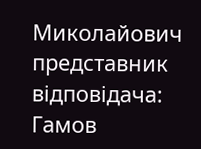Миколайович
представник відповідача:
Гамов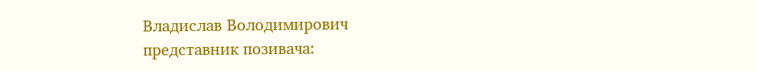Владислав Володимирович
представник позивача: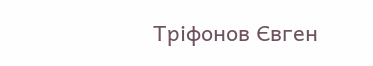Тріфонов Євген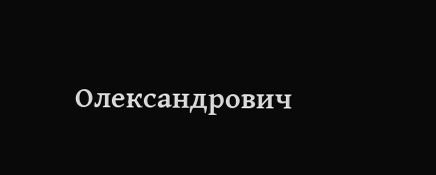Олександрович